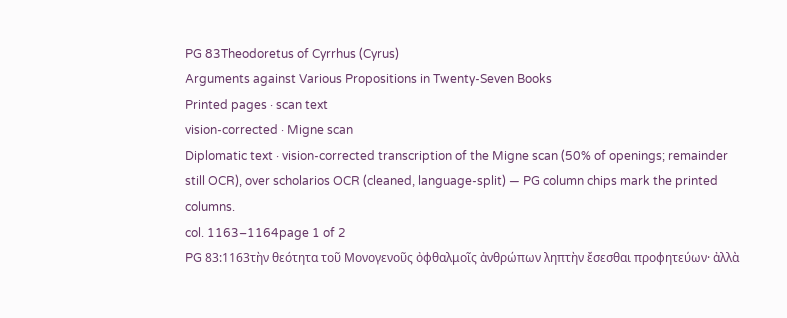PG 83Theodoretus of Cyrrhus (Cyrus)
Arguments against Various Propositions in Twenty-Seven Books
Printed pages · scan text
vision-corrected · Migne scan
Diplomatic text · vision-corrected transcription of the Migne scan (50% of openings; remainder still OCR), over scholarios OCR (cleaned, language-split) — PG column chips mark the printed columns.
col. 1163–1164page 1 of 2
PG 83:1163τὴν θεότητα τοῦ Μονογενοῦς ὀφθαλμοῖς ἀνθρώπων ληπτὴν ἔσεσθαι προφητεύων· ἀλλὰ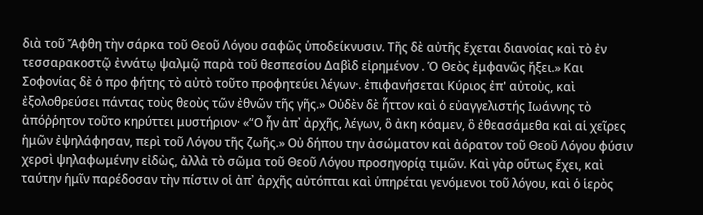διὰ τοῦ Ἄφθη τὴν σάρκα τοῦ Θεοῦ Λόγου σαφῶς ὑποδείκνυσιν. Τῆς δὲ αὐτῆς ἔχεται διανοίας καὶ τὸ ἐν τεσσαρακοστῷ ἐννάτῳ ψαλμῷ παρὰ τοῦ θεσπεσίου Δαβὶδ εἰρημένον . Ὁ Θεὸς ἐμφανῶς ἤξει.» Και Σοφονίας δὲ ὁ προ φήτης τὸ αὐτὸ τοῦτο προφητεύει λέγων·. ἐπιφανήσεται Κύριος ἐπ' αὐτοὺς, καὶ ἐξολοθρεύσει πάντας τοὺς θεοὺς τῶν ἐθνῶν τῆς γῆς.» Οὐδὲν δὲ ἧττον καὶ ὁ εὐαγγελιστής Ιωάννης τὸ ἀπόῤῥητον τοῦτο κηρύττει μυστήριον· «“Ο ἦν ἀπ᾿ ἀρχῆς, λέγων, ὃ ἀκη κόαμεν, ὃ ἐθεασάμεθα καὶ αἱ χεῖρες ἡμῶν ἐψηλάφησαν, περὶ τοῦ Λόγου τῆς ζωῆς.» Οὐ δήπου την ἀσώματον καὶ ἀόρατον τοῦ Θεοῦ Λόγου φύσιν χερσὶ ψηλαφωμένην εἰδὼς, ἀλλὰ τὸ σῶμα τοῦ Θεοῦ Λόγου προσηγορίᾳ τιμῶν. Καὶ γὰρ οὕτως ἔχει, καὶ ταύτην ἡμῖν παρέδοσαν τὴν πίστιν οἱ ἀπ᾿ ἀρχῆς αὐτόπται καὶ ὑπηρέται γενόμενοι τοῦ λόγου, καὶ ὁ ἱερὸς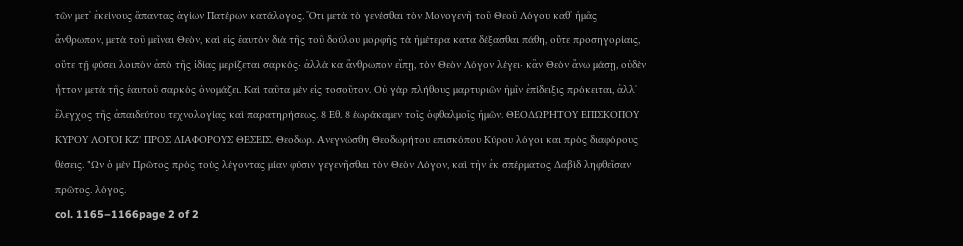τῶν μετ᾿ ἐκείνους ἅπαντας ἁγίων Πατέρων κατάλογος. Ὅτι μετὰ τὸ γενέσθαι τὸν Μονογενῆ τοῦ Θεοῦ Λόγου καθ᾿ ἡμᾶς ἄνθρωπον, μετὰ τοῦ μεῖναι Θεὸν, καὶ εἰς ἑαυτὸν διὰ τῆς τοῦ δούλου μορφῆς τὰ ἡμέτερα κατα δέξασθαι πάθη, οὔτε προσηγορίαις, οὔτε τῇ φύσει λοιπὸν ἀπὸ τῆς ἰδίας μερίζεται σαρκός· ἀλλὰ κα ἄνθρωπον εἴπῃ, τὸν Θεὸν Λόγον λέγει· κἂν Θεὸν ἄνω μάσῃ, οὐδὲν ἧττον μετὰ τῆς ἑαυτοῦ σαρκὸς ὀνομάζει. Καὶ ταῦτα μὲν εἰς τοσοῦτον. Οὐ γὰρ πλήθους μαρτυριῶν ἡμῖν ἐπίδειξις πρόκειται, ἀλλ᾽ ἔλεγχος τῆς ἀπαιδεύτου τεχνολογίας καὶ παρατηρήσεως. 8 Εθ. 8 έωράκαμεν τοῖς ὀφθαλμοῖς ἡμῶν. ΘΕΟΔΩΡΗΤΟΥ ΕΠΙΣΚΟΠΟΥ ΚΥΡΟΥ ΛΟΓΟΙ ΚΖ' ΠΡΟΣ ΔΙΑΦΟΡΟΥΣ ΘΕΣΕΙΣ. Θεοδωρ. Ανεγνώσθη Θεοδωρήτου επισκόπου Κύρου λόγοι και πρὸς διαφόρους θέσεις. "Ων ὁ μὲν Πρῶτος πρὸς τοὺς λέγοντας μίαν φύσιν γεγενῆσθαι τὸν Θεὸν Λόγον, καὶ τὴν ἐκ σπέρματος Δαβὶδ ληφθεῖσαν πρῶτος. λόγος.
col. 1165–1166page 2 of 2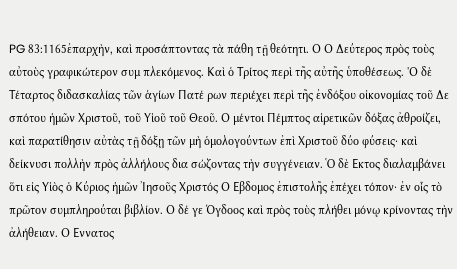PG 83:1165ἐπαρχὴν, καὶ προσάπτοντας τὰ πάθη τῇ θεότητι. Ο Ο Δεύτερος πρὸς τοὺς αὐτοὺς γραφικώτερον συμ πλεκόμενος. Καὶ ὁ Τρίτος περὶ τῆς αὐτῆς ὑποθέσεως. 'Ο δὲ Τέταρτος διδασκαλίας τῶν ἁγίων Πατέ ρων περιέχει περὶ τῆς ἐνδόξου οἰκονομίας τοῦ Δε σπότου ἡμῶν Χριστοῦ, τοῦ Υἱοῦ τοῦ Θεοῦ. Ο μέντοι Πέμπτος αἱρετικῶν δόξας ἀθροίζει, καὶ παρατίθησιν αὐτὰς τῇ δόξῃ τῶν μὴ ὁμολογούντων ἐπὶ Χριστοῦ δύο φύσεις· καὶ δείκνυσι πολλὴν πρὸς ἀλλήλους δια σώζοντας τὴν συγγένειαν. Ὁ δὲ Εκτος διαλαμβάνει ὅτι εἰς Υἱὸς ὁ Κύριος ἡμῶν Ἰησοῦς Χριστός Ο Εβδομος ἐπιστολῆς ἐπέχει τόπον· ἐν οἷς τὸ πρῶτον συμπληρούται βιβλίον. Ο δέ γε Όγδοος καὶ πρὸς τοὺς πλήθει μόνῳ κρίνοντας τὴν ἀλήθειαν. Ο Εννατος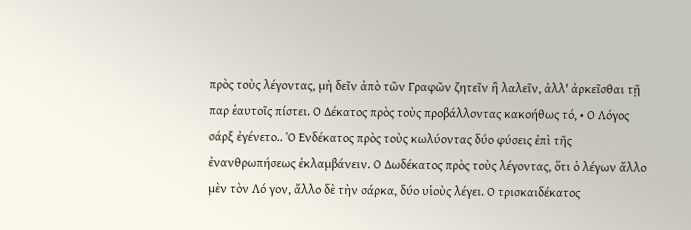πρὸς τοὺς λέγοντας, μὴ δεῖν ἀπὸ τῶν Γραφῶν ζητεῖν ἢ λαλεῖν, ἀλλ' ἀρκεῖσθαι τῇ παρ ἑαυτοῖς πίστει. Ο Δέκατος πρὸς τοὺς προβάλλοντας κακοήθως τό, • Ο Λόγος σάρξ ἐγένετο.. Ὁ Ενδέκατος πρὸς τοὺς κωλύοντας δύο φύσεις ἐπὶ τῆς ἐνανθρωπήσεως ἐκλαμβάνειν. Ο Δωδέκατος πρὸς τοὺς λέγοντας, ὅτι ὁ λέγων ἄλλο μὲν τὸν Λό γον, ἄλλο δὲ τὴν σάρκα, δύο υἱοὺς λέγει. Ο τρισκαιδέκατος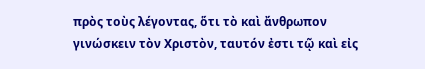πρὸς τοὺς λέγοντας, ὅτι τὸ καὶ ἄνθρωπον γινώσκειν τὸν Χριστὸν, ταυτόν ἐστι τῷ καὶ εἰς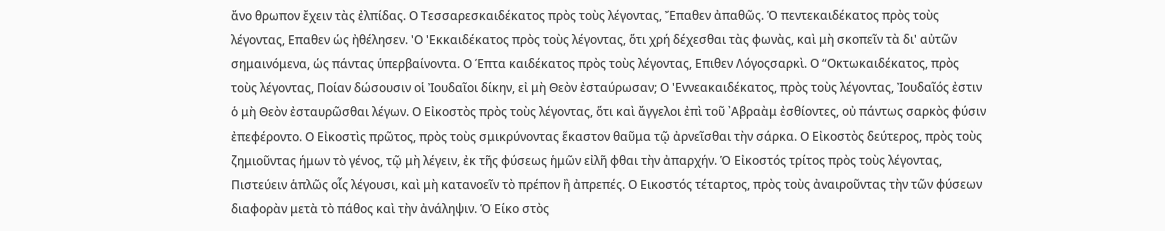ἄνο θρωπον ἔχειν τὰς ἐλπίδας. Ο Τεσσαρεσκαιδέκατος πρὸς τοὺς λέγοντας, Ἔπαθεν ἀπαθῶς. Ὁ πεντεκαιδέκατος πρὸς τοὺς λέγοντας, Επαθεν ὡς ἠθέλησεν. 'Ο 'Εκκαιδέκατος πρὸς τοὺς λέγοντας, ὅτι χρή δέχεσθαι τὰς φωνὰς, καὶ μὴ σκοπεῖν τὰ δι' αὐτῶν σημαινόμενα, ὡς πάντας ὑπερβαίνοντα. Ο Έπτα καιδέκατος πρὸς τοὺς λέγοντας, Επιθεν Λόγοςσαρκὶ. Ο “Οκτωκαιδέκατος, πρὸς τοὺς λέγοντας, Ποίαν δώσουσιν οἱ Ἰουδαῖοι δίκην, εἰ μὴ Θεὸν ἐσταύρωσαν; Ο 'Εννεακαιδέκατος, πρὸς τοὺς λέγοντας, Ἰουδαῖός ἐστιν ὁ μὴ Θεὸν ἐσταυρῶσθαι λέγων. Ο Εἰκοστὸς πρὸς τοὺς λέγοντας, ὅτι καὶ ἄγγελοι ἐπὶ τοῦ ᾿Αβραὰμ ἐσθίοντες, οὐ πάντως σαρκὸς φύσιν ἐπεφέροντο. Ο Εἰκοστὶς πρῶτος, πρὸς τοὺς σμικρύνοντας ἕκαστον θαῦμα τῷ ἀρνεῖσθαι τὴν σάρκα. Ο Εἰκοστὸς δεύτερος, πρὸς τοὺς ζημιοῦντας ήμων τὸ γένος, τῷ μὴ λέγειν, ἐκ τῆς φύσεως ἡμῶν εἰλῆ φθαι τὴν ἀπαρχήν. Ὁ Εἰκοστός τρίτος πρὸς τοὺς λέγοντας, Πιστεύειν ἁπλῶς οἷς λέγουσι, καὶ μὴ κατανοεῖν τὸ πρέπον ἢ ἀπρεπές. Ο Εικοστός τέταρτος, πρὸς τοὺς ἀναιροῦντας τὴν τῶν φύσεων διαφορὰν μετὰ τὸ πάθος καὶ τὴν ἀνάληψιν. Ὁ Είκο στὸς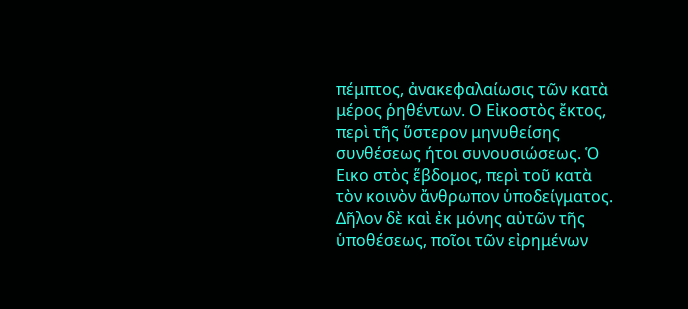πέμπτος, ἀνακεφαλαίωσις τῶν κατὰ μέρος ῥηθέντων. Ο Εἰκοστὸς ἔκτος, περὶ τῆς ὕστερον μηνυθείσης συνθέσεως ήτοι συνουσιώσεως. Ὁ Εικο στὸς ἕβδομος, περὶ τοῦ κατὰ τὸν κοινὸν ἄνθρωπον ὑποδείγματος. Δῆλον δὲ καὶ ἐκ μόνης αὐτῶν τῆς ὑποθέσεως, ποῖοι τῶν εἰρημένων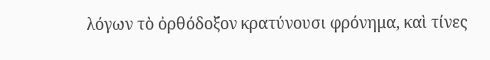λόγων τὸ ὀρθόδοξον κρατύνουσι φρόνημα, καὶ τίνες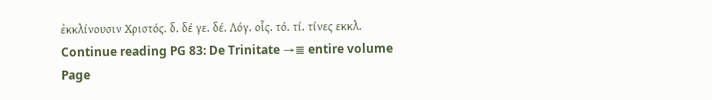ἐκκλίνουσιν Χριστός. δ. δέ γε. δέ. Λόγ. οἷς. τό. τί. τίνες εκκλ.
Continue reading PG 83: De Trinitate →≣ entire volume
Page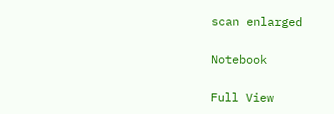scan enlarged

Notebook

Full View